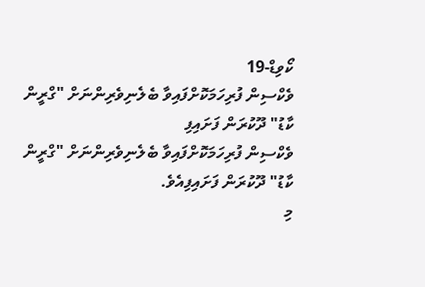ކޯވިޑް-19
ވެކްސިން ފުރިހަމަކޮށްފައިވާ ބެލެނިވެރިންނަށް "ގްރީން ކާޑު" ދޫކުރަން ފަށައިފި
ވެކްސިން ފުރިހަމަކޮށްފައިވާ ބެލެނިވެރިންނަށް "ގްރީން ކާޑު" ދޫކުރަން ފަށައިފިއެވެ.
މި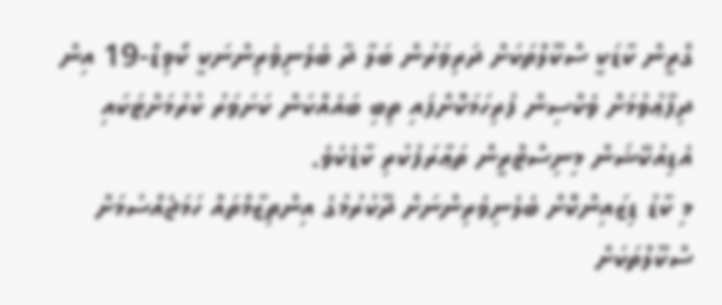ގްރީން ކާޑަކީ ސްކޫލްތަކަށް ދަރިވަރުން ބަލާ ދާ ބެލެނިވެރިންނަކީ ކޯވިޑް-19 އިން ދިފާޢުވުމަށް ވެކްސިން ފުރިހަމަކޮށްފައި ތިބި ބައެއްކަން ކަށަވަރު ކުރުމަށްޓަކައި އެޑިއުކޭޝަން މިނިސްޓްރީން ތަޢާރަފުކުރި ކާޑެކެވެ.
މި ކާޑު ޑިޒައިންކޮށް ބެލެނިވެރިންނަށް ދޫކުރުމުގެ އިންތިޒާމްތައް ހަމަޖެއްސުމަށް ސްކޫލްތަކަށް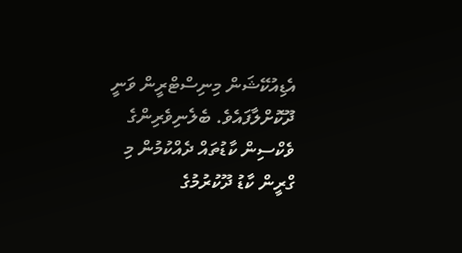އެޑިއުކޭޝަން މިނިސްޓްރީން ވަނީ ދޫކޮށްލާފައެވެ. ބެލެނިވެރިންގެ ވެކްސިން ކާޑުތައް ދެއްކުމުން މި ގްރީން ކާޑު ދޫކުރުމުގެ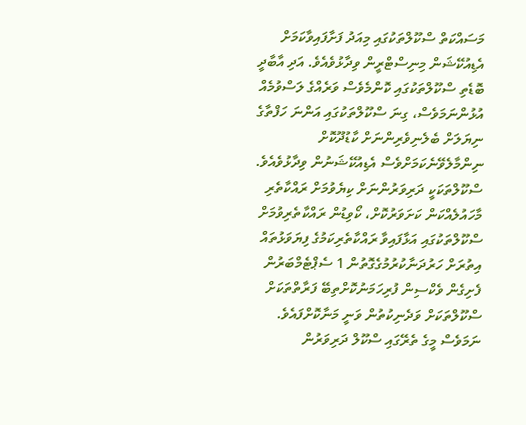މަސައްކަތް ސްކޫލްތަކުގައި މިއަދު ފަށާފައިވާކަމަށް އެޑިއުކޭޝަން މިނިސްޓްރީން ވިދާޅުވެއެވެ. އަދި އާބާދީ ބޮޑެތި ސްކޫލްތަކުގައި ކޮންމެވެސް ވަރެއްގެ ލަސްވުމެއް އުޅުންނަމަވެސް، ގިނަ ސްކޫލްތަކުގައި އަންނަ ހަފްތާގެ ނިޔަލަށް ބެލެނިވެރިންނަށް ކާޑުދޫކޮށް ނިންމާލެވޭނެކަމަށްވެސް އެޑިއުކޭޝަނުން ވިދާޅުވެއެވެ.
ސްކޫލްތަކަކީ ދަރިވަރުންނަށް ކިޔެވުމަށް ރައްކާތެރި މާހައުލެއްކަން ކަށަވަރުކޮށް، ކޯވިޑުން ރައްކާތެރިވުމަށް ސްކޫލްތަކުގައި އަޅާފައިވާ ރައްކާތެރިކަމުގެ ފިޔަވަޅުތައް އިތުރަށް ހަރުދަނާކުރުމުގެގޮތުން 1 ސެޕްޓެމްބަރުން ފެށިގެން ވެކްސިން ފުރިހަމަނުކޮށްތިބޭ ފަރާތްތަކަށް ސްކޫލްތަކަށް ވަދެނިކުތުން ވަނީ މަނާކޮށްފައެވެ. ނަމަވެސް މީގެ ތެރޭގައި ސްކޫލް ދަރިވަރުން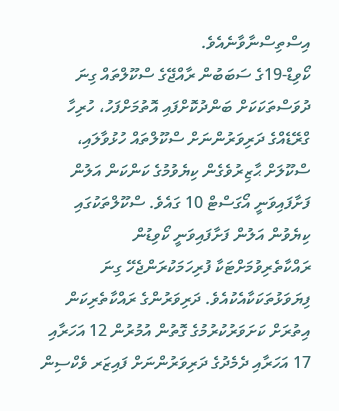އިސްތިސްނާވާނެއެވެ.
ކޯވިޑް-19ގެ ސަބަބުން ރާއްޖޭގެ ސްކޫލްތައް ގިނަ ދުވަސްތަކަކަށް ބަންދުކޮށްފައި އޮތުމަށްފަހު، ހުރިހާ ގްރޭޑެއްގެ ދަރިވަރުންނަށް ސްކޫލްތައް ހުޅުވާލައި، ސްކޫލަށް ޙާޒިރުވެގެން ކިޔެވުމުގެ ކަންކަން އަލުން ފަށާފައިވަނީ އޯގަސްޓް 10 ގައެވެ. ސްކޫލްތަކުގައި ކިޔެވުން އަލުން ފަށާފައިވަނީ ކޯވިޑުން ރައްކާތެރިވުމަށްޓަކާ ފުރިހަމަކުރަންޖެހޭ ގިނަ ފިޔަވަޅުތަކަކާއެކުއެވެ. ދަރިވަރުންގެ ރައްކާތެރިކަން އިތުރަށް ކަށަވަރުކުރުމުގެ ގޮތުން އުމުރުން 12 އަހަރާއި 17 އަހަރާއި ދެމެދުގެ ދަރިވަރުންނަށް ފައިޒަރ ވެކްސިން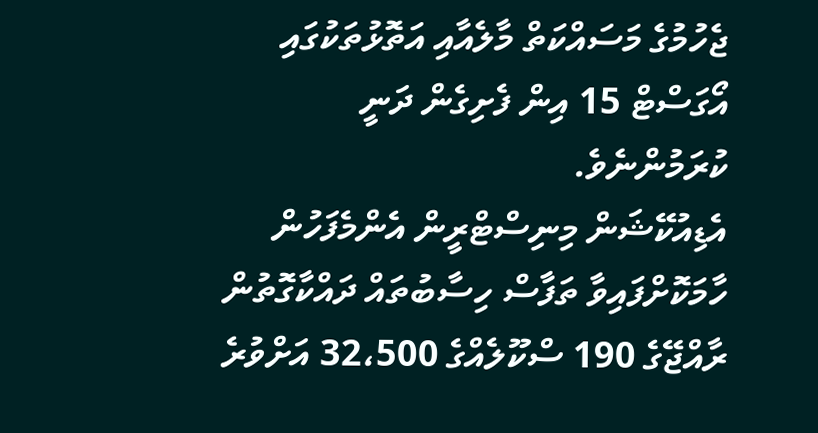ޖެހުމުގެ މަސައްކަތް މާލެއާއި އަތޮޅުތަކުގައި އޯގަސްޓް 15 އިން ފެށިގެން ދަނީ ކުރަމުންނެވެ.
އެޑިއުކޭޝަން މިނިސްޓްރީން އެންމެފަހުން ހާމަކޮށްފައިވާ ތަފާސް ހިސާބުތައް ދައްކާގޮތުން ރާއްޖޭގެ 190 ސްކޫލެއްގެ 32،500 އަށްވުރެ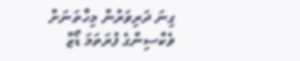ގިނަ ދަރިވަރުން މިހާތަނަށް ވެކްސިންގެ ފުރަތަމަ ޑޯޒް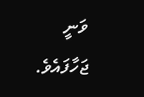ވަނީ ޖަހާފައެވެ.